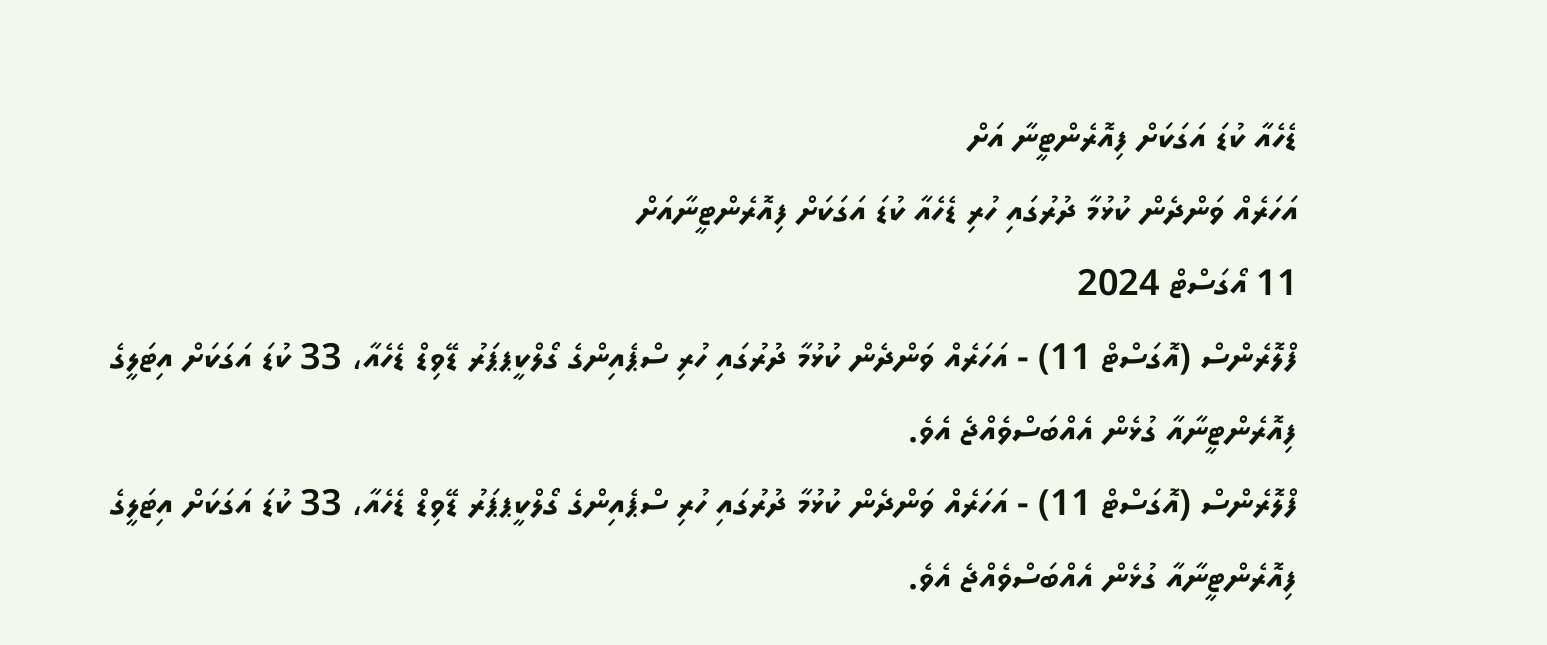ޑެހެއާ ކުޑަ އަގަކަށް ފިއޮރެންޓީނާ އަށް
އަހަރެއް ވަންދެން ކުޅުމާ ދުރުގައި ހުރި ޑެހެއާ ކުޑަ އަގަކަށް ފިއޮރެންޓީނާއަށް
11 އޯގަސްޓް 2024
ފްލޮރެންސް (އޮގަސްޓް 11) - އަހަރެއް ވަންދެން ކުޅުމާ ދުރުގައި ހުރި ސްޕެއިންގެ ގޯލްކީޕޕަރު ޑޭވިޑް ޑެހެއާ، 33 ކުޑަ އަގަކަށް އިޓަލީގެ ފިއޮރެންޓީނާއާ ގުޅެން އެއްބަސްވެއްޖެ އެވެ.
ފްލޮރެންސް (އޮގަސްޓް 11) - އަހަރެއް ވަންދެން ކުޅުމާ ދުރުގައި ހުރި ސްޕެއިންގެ ގޯލްކީޕޕަރު ޑޭވިޑް ޑެހެއާ، 33 ކުޑަ އަގަކަށް އިޓަލީގެ ފިއޮރެންޓީނާއާ ގުޅެން އެއްބަސްވެއްޖެ އެވެ.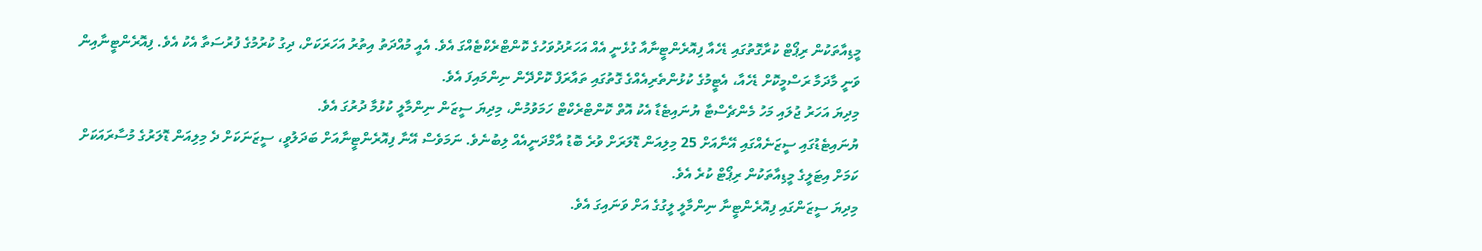މީޑިއާތަކުން ރިޕޯޓް ކުރާގޮތުގައި ޑެހެއާ ފިއޮރެންޓީނާއާ ގުޅެނީ އެއް އަހަރުދުވަހުގެ ކޮންޓްރެކްޓެއްގަ އެވެ. އެއީ މުއްދަތު އިތުރު އަހަރަކަށް، ދިގު ކުރުމުގެ ފުރުސަތާ އެކު އެވެ. ފިއޮރެންޓީނާއިން ވަނީ މާދަމާ ރަސްމީކޮށް ޑެހެއާ، އެޓީމުގެ ކުޅުންތެރިއެއްގެ ގޮތުގައި ތައާރަފް ކޮށްދޭން ނިންމައިފަ އެވެ.
މިދިޔަ އަހަރު ޖުލައި މަހު މެންޗެސްޓާ ޔުނައިޓެޑާ އެކު އޮތް ކޮންޓްރެކްޓް ހަމަވުމުން، މިދިޔަ ސީޒަން ނިންމާލީ ކުޅުމާ ދުރުގަ އެވެ.
ޔުނައިޓެޑުގައި ސީޒަނެއްގައި އޭނާއަށް 25 މިލިއަން ޑޮލަރަށް ވުރެ ބޮޑު އާމްދަނީއެއް ލިބުނެވެ. ނަމަވެސް އޭނާ ފިއޮރެންޓީނާއަށް ބަދަލުވީ، ސީޒަނަކަށް ދެ މިލިއަން ޑޮލަރުގެ މުސާރައަކަށް ކަމަށް އިޓަލީގެ މީޑިއާތަކުން ރިޕޯޓް ކުރެ އެވެ.
މިދިޔަ ސީޒަންގައި ފިއޮރެންޓީނާ ނިންމާލީ ލީގުގެ އަށް ވަނައިގަ އެވެ.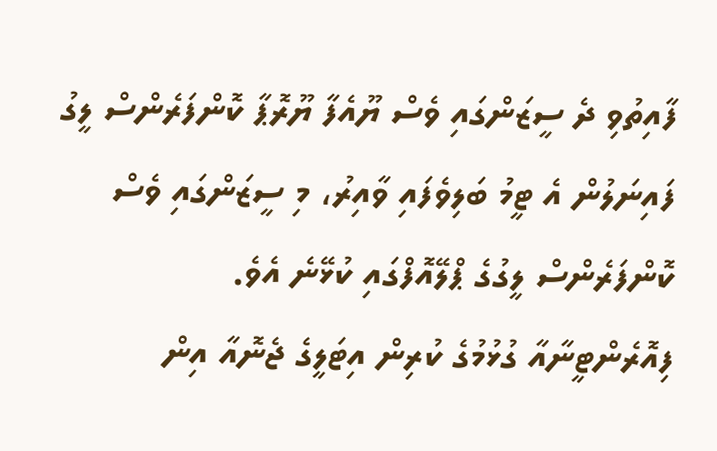ފާއިތުވި ދެ ސީޒަންގައި ވެސް ޔޫއެފާ ޔޫރޮޕާ ކޮންފަރެންސް ލީގު ފައިނަލުން އެ ޓީމު ބަލިވެފައި ވާއިރު، މި ސީޒަންގައި ވެސް ކޮންފަރެންސް ލީގުގެ ޕްލޭއޮފްގައި ކުޅޭނެ އެވެ.
ފިއޮރެންޓީނާއާ ގުޅުމުގެ ކުރިން އިޓަލީގެ ޖެނޮއާ އިން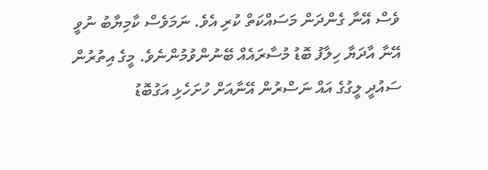ވެސް އޭނާ ގެންދަން މަސައްކަތް ކުރި އެވެ. ނަމަވެސް ކާމިޔާބު ނުވީ އޭނާ އާދަޔާ ހިލާފު ބޮޑު މުސާރައެއް ބޭނުންވުމުންނެވެ. މީގެ އިތުރުން ސައުދީ ލީގުގެ އައް ނަސްރުން އޭނާއަށް ހުށަހެޅި އަގުބޮޑު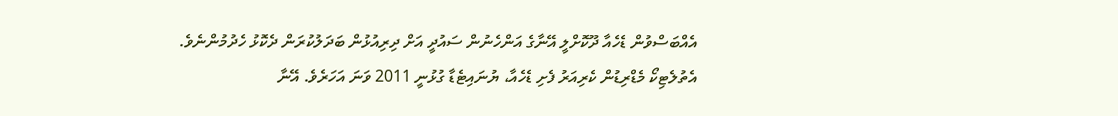އެއްބަސްވުން ޑެހެއާ ދޫކޮށްލީ އޭނާގެ އަންހެނުން ސައުދީ އަށް ދިރިއުޅުން ބަދަލުކުރަން ދެކޮޅު ހެދުމުންނެވެ.
އެތުލެޓިކޯ މެޑްރިޑުން ކެރިއަރު ފެށި ޑެހެއާ، ޔުނައިޓެޑާ ގުޅުނީ 2011 ވަނަ އަހަރެވެ. އޭނާ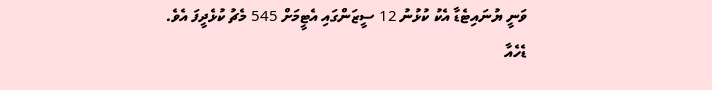ވަނީ ޔުނައިޓެޑާ އެކު ކުޅުނު 12 ސީޒަންގައި އެޓީމަށް 545 މެޗު ކުޅެދީފަ އެވެ.
ޑެހެއާ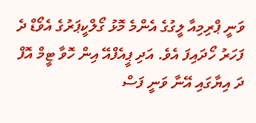ވަނީ ޕްރިމިއާ ލީގުގެ އެންމެ މޮޅު ގޯލްކީޕަރުގެ އެވޯޑް ދެ ފަހަރު ހޯދައިފަ އެވެ. އަދި ޕީއެފްއޭ އިން ހޮވާ ޓީމް އޮފް ދަ އިޔާގައި އޭނާ ވަނީ ފަސް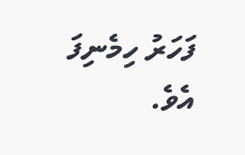ފަހަރު ހިމެނިފަ އެވެ.